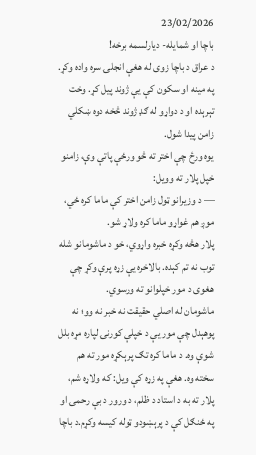23/02/2026
باچا او شمايله- ديارلسمه برخه!
د عراق د باچا زوی له هغې انجلۍ سره واده وکړ. په مينه او سکون کې يې ژوند پيل کړ. وخت تېرېده او د دواړو له ګډ ژوند څخه دوه ښکلي زامن پيدا شول.
يوه ورځ چې اختر ته څو ورځې پاتې وې، زامنو خپل پلار ته وويل:
— د وزيرانو ټول زامن اختر کې ماما کره ځي، موږ هم غواړو ماما کره ولاړ شو.
پلار هڅه وکړه خبره واړوي، خو د ماشومانو شله توب نه تم کېده. بالاخره يې زړه پرې وکړ چې هغوی د مور خپلوانو ته ورسوي.
ماشومان له اصلي حقيقت نه خبر نه وو؛ نه پوهېدل چې مور يې د خپلې کورنۍ لپاره مړه بلل شوې وه. د ماما کره تګ پرېکړه مور ته هم سخته وه. هغې په زړه کې ويل: که ولاړه شم، پلار ته به د استاد د ظلم، د ورور د بې رحمۍ او په ځنګل کې د پرېښودو ټوله کيسه وکړم.د باچا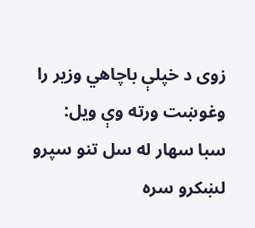زوی د خپلې باچاهي وزير را وغوښت ورته وې ويل:
سبا سهار له سل تنو سپرو لښکرو سره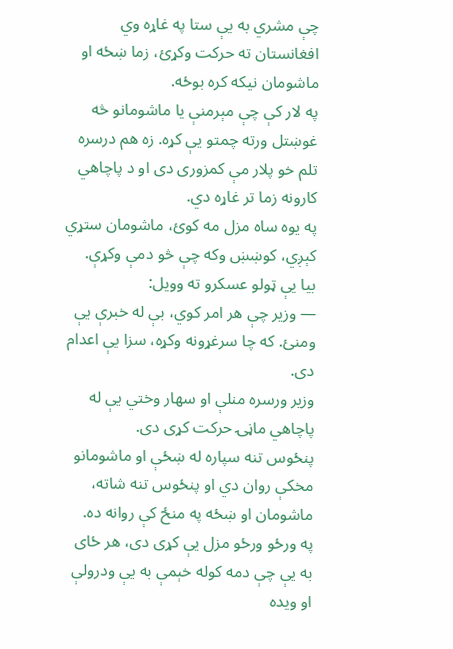چې مشري به يې ستا په غاړه وي افغانستان ته حرکت وکړئ، زما ښځه او ماشومان نيکه کره بوځه.
په لار کې چې مېرمنې يا ماشومانو څه غوښتل ورته چمتو يې کړه. زه هم درسره تلم خو پلار مې کمزوری دی او د پاچاهي کارونه زما تر غاړه دي.
په يوه ساه مزل مه کوئ، ماشومان ستړي کېږي، کوښښ وکه چې څو دمې وکړې.
بيا يې ټولو عسکرو ته وويل:
— وزير چې هر امر کوي، بې له خبرې يې ومنئ. که چا سرغړونه وکړه، سزا يې اعدام دی.
وزير ورسره منلې او سهار وختي يې له پاچاهي ماڼۍ حرکت کړی دی.
پنځوس تنه سپاره له ښځې او ماشومانو مخکې روان دي او پنځوس تنه شاته، ماشومان او ښځه په منځ کې روانه ده.
په ورځو ورځو مزل يې کړی دی، هر ځای به يې چې دمه کوله خېمې به يې ودرولې او ويده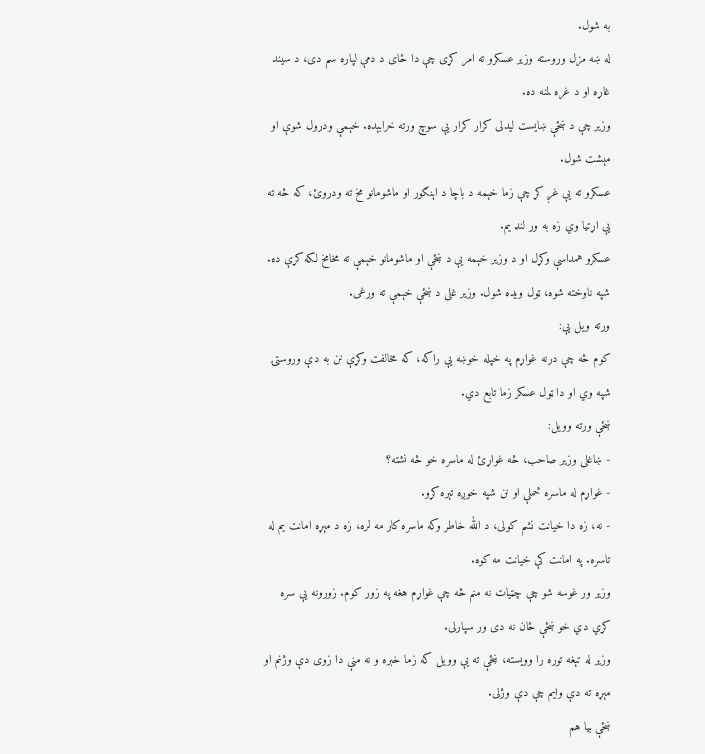به شول.
له ښه مزل وروسته وزير عسکرو ته امر کړی چې دا ځای د دمې لپاره سم دی، د سيند غاړه او د غره لمنه ده.
وزير چې د ښځې ښايست ليدلی کرار کرار يې سوچ ورته خرابېده. خېمې ودرول شوې او مېشت شول.
عسکرو ته يې غږ کړ چې زما خېمه د باچا د اېنګور او ماشومانو مخ ته ودروئ، که څه ته يې اړتيا وي زه به ور لنډ يم.
عسکرو همداسې وکړل او د وزير خېمه يې د ښځې او ماشومانو خېمې ته مخامخ لکه کړې ده.
شپه ناوخته شوه، ټول ويده شول. وزير غلی د ښځې خېمې ته ورغی.
ورته ويل يې:
کوم څه چې درنه غواړم په خپله خوښه يې راکه، که مخالفت وکړې نن به دې وروستۍ شپه وي او دا ټول عسکر زما تابع دي.
ښځې ورته وويل:
- ښاغلی وزير صاحب، څه غواړئ له ماسره خو څه نشته؟
- غواړم له ماسره څملې او نن شپه خوږه تېره کړو.
- نه، زه دا خيانت نشم کولی، د الله خاطر وکه ماسره کار مه لره، زه د مېړه امانت يم له تاسره. په امانت کې خيانت مه کوه.
وزير ور غوسه شو چې چټيات نه منم څه چې غواړم هغه په زور کوم. زورونه يې سره کړي دي خو ښځې ځان نه دی ور سپارلی.
وزير له تېغه توره را وويسته، ښځې ته يې وويل که زما خبره و نه منې دا زوی دې وژنم او مېړه ته دې وايم چې دې وژلی.
ښځې بيا هم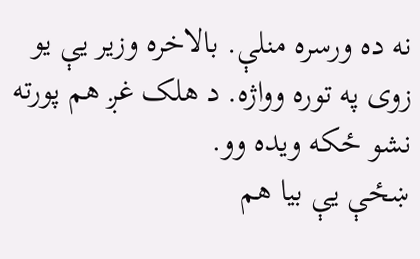نه ده ورسره منلې. بالاخره وزير يې يو زوی په توره وواژه. د هلک غږ هم پورته نشو ځکه ویده وو.
ښځې يې بيا هم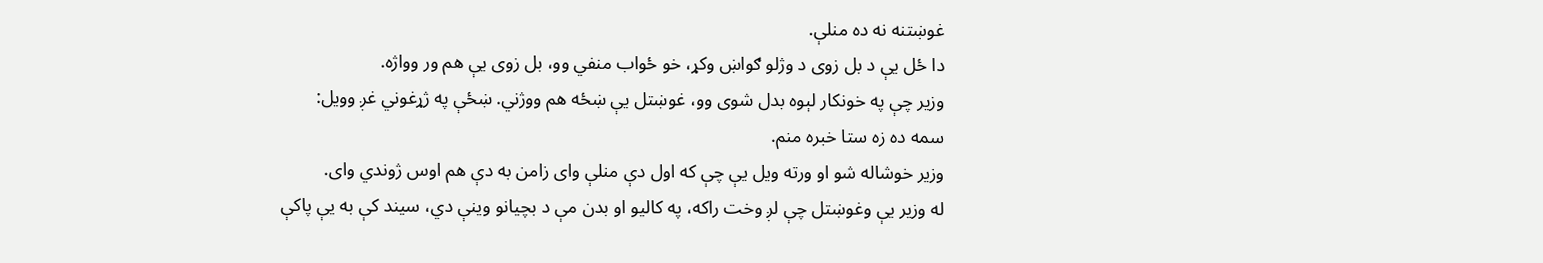غوښتنه نه ده منلې.
دا ځل يې د بل زوی د وژلو ګواښ وکړ، خو ځواب منفي وو، بل زوی يې هم ور وواژه.
وزير چې په خونکار لېوه بدل شوی وو، غوښتل يې ښځه هم ووژني. ښځې په ژړغوني غږ وويل:
سمه ده زه ستا خبره منم.
وزير خوشاله شو او ورته ويل يې چې که اول دې منلې وای زامن به دې هم اوس ژوندي وای.
له وزير يې وغوښتل چې لږ وخت راکه، په کاليو او بدن مې د بچيانو وينې دي، سيند کې به يې پاکې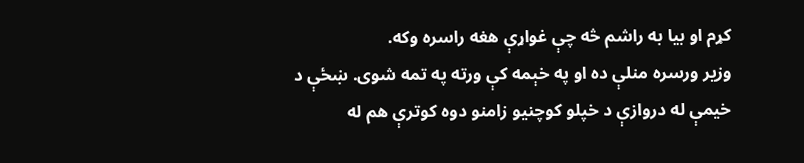کړم او بيا به راشم څه چې غواړې هغه راسره وکه.
وزير ورسره منلې ده او په خېمه کې ورته په تمه شوی. ښځې د خيمې له دروازې د خپلو کوچنيو زامنو دوه کوترې هم له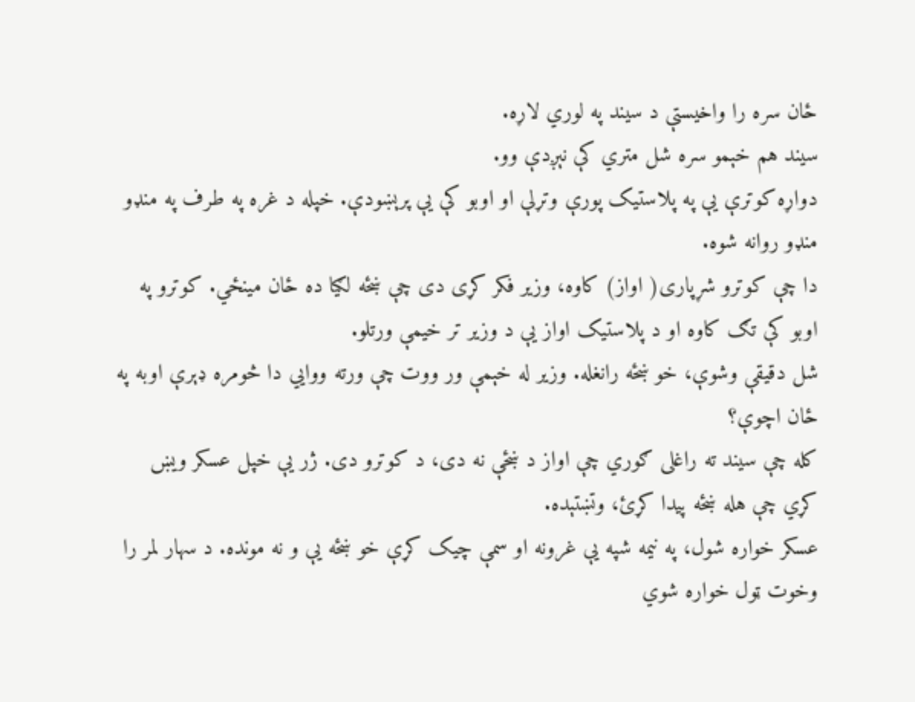ځان سره را واخيستې د سيند په لوري لاړه.
سيند هم خېمو سره شل متري کې نېږدې وو.
دواړه کوترې يې په پلاستيک پورې وتړلې او اوبو کې يې پرېښودې. خپله د غره په طرف په منډو منډو روانه شوه.
دا چې کوترو شړپاری( اواز) کاوه، وزير فکر کړی دی چې ښځه لګيا ده ځان مينځي. کوترو په اوبو کې تګ کاوه او د پلاستيک اواز يې د وزير تر خيمې ورتلو.
شل دقيقې وشوې، خو ښځه رانغله. وزير له خېمې ور ووت چې ورته ووايي دا څومره ډېرې اوبه په ځان اچوې؟
کله چې سيند ته راغلی ګوري چې اواز د ښځې نه دی، د کوترو دی. ژر يې خپل عسکر ويښ کړي چې هله ښځه پیدا کړئ، وتښتېده.
عسکر خواره شول، په نيمه شپه يې غرونه او سمې چيک کړې خو ښځه يې و نه مونده. د سهار لمر را وخوت ټول خواره شوي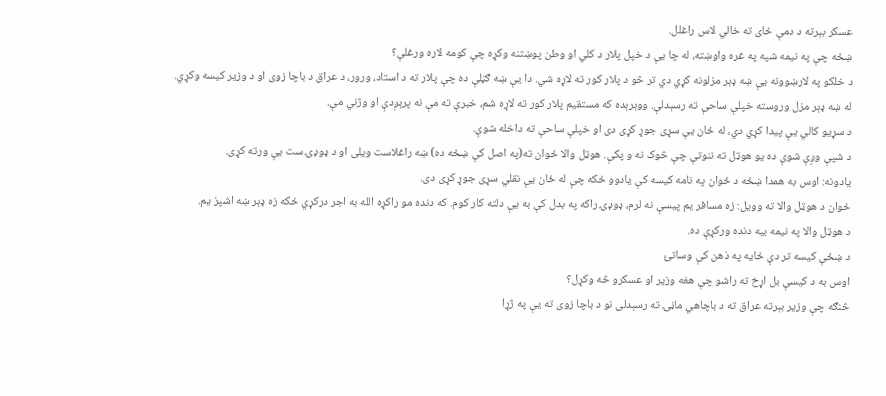عسکر بېرته د دمې ځای ته خالي لاس راغلل.
ښځه چې په نيمه شپه په غره واوښته، له چا يې د خپل پلار د کلي او وطن پوښتنه وکړه چې کومه لاره ورغلې؟
د خلکو په لارښوونه يې ښه ډېر مزلونه کړي دي تر څو د پلار کور ته لاړه شي. دا يې ښه ګڼلې ده چې پلار ته د استاد، ورور، د عراق د باچا زوی او د وزير کيسه وکړي.
له ښه ډېر مزل وروسته خپلې ساحې ته رسېدلې. ووېرېده که مستقيم پلار کور ته لاړه شم، خبرې ته مې نه پرېږدې او وژني مې.
د سړيو کالي يې پيدا کړي دي، له ځان يې سړی جوړ کړی دی او خپلې ساحې ته داخله شوې.
د شپې وږې شوې ده يو هوټل ته ننوتې چې څوک نه و پکې. هوټل والا ځوان ته(په اصل کې ښځه ده) ښه راغلاست ويلی او د ډوډۍ ست يې ورته کړی.
يادونه: اوس به همدا ښځه د ځوان په نامه کيسه کې يادوو ځکه چې له ځان يې نقلي سړی جوړ کړی دی.
ځوان د هوټل والا ته وويل: زه مسافر يم پيسې نه لرم، ډوډۍ راکه په بدل کې به يې دلته کار کوم. که دنده مو راکړه الله به اجر درکړي ځکه زه ډېر ښه اشپز يم.
د هوټل والا په نيمه بيه دنده ورکړې ده.
د ښځې کيسه تر دې ځايه په ذهن کې وساتئ
اوس به د کيسې بل اړخ ته راشو چې هغه وزير او عسکرو څه وکړل؟
څنګه چې وزير بېرته عراق ته د باچاهي ماڼۍ ته رسېدلی نو د باچا زوی ته يې په ژړا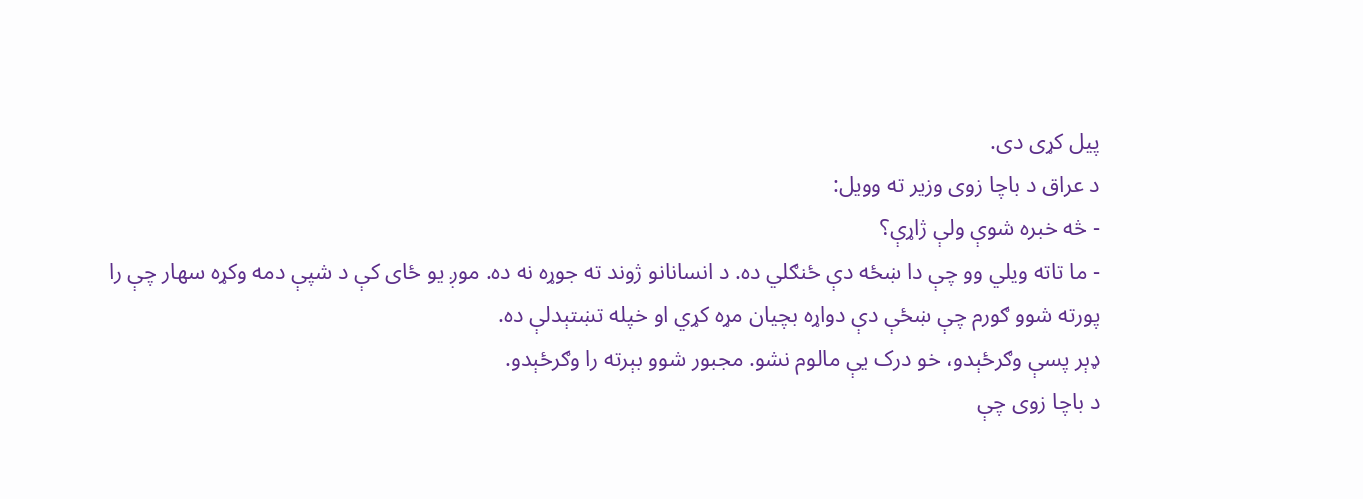پيل کړی دی.
د عراق د باچا زوی وزير ته وويل:
- څه خبره شوې ولې ژاړې؟
- ما تاته ويلي وو چې دا ښځه دې ځنګلي ده. د انسانانو ژوند ته جوړه نه ده. موږ يو ځای کې د شپې دمه وکړه سهار چې را پورته شوو ګورم چې ښځې دې دواړه بچيان مړه کړي او خپله تښتېدلې ده.
ډېر پسې وګرځېدو، خو درک يې مالوم نشو. مجبور شوو بېرته را وګرځېدو.
د باچا زوی چې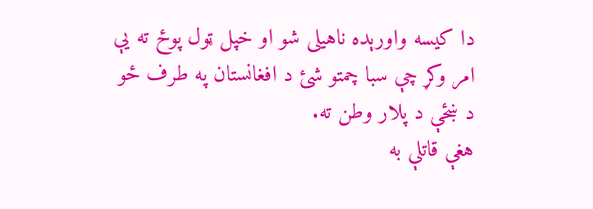دا کيسه واورېده ناهيلی شو او خپل ټول پوځ ته يې امر وکړ چې سبا چمتو شئ د افغانستان په طرف ځو د ښځې د پلار وطن ته.
هغې قاتلې به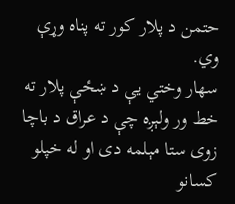حتمن د پلار کور ته پناه وړې وي.
سهار وختي يې د ښځې پلار ته خط ور ولېږه چې د عراق د باچا زوی ستا مېلمه دی او له خپلو کسانو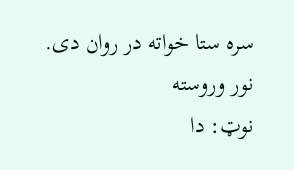سره ستا خواته در روان دی.
نور وروسته
نوټ: دا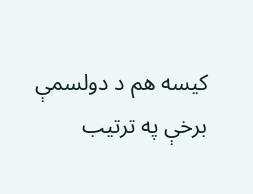کيسه هم د دولسمې برخې په ترتيب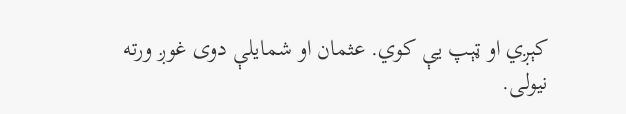کېږي او ټېپ يې کوي. عثمان او شمايلې دوی غوږ ورته نيولی.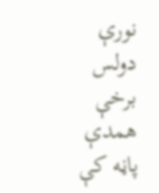نورې دولس برخې همدې پاڼه کې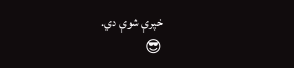خپرې شوې دي.
😎